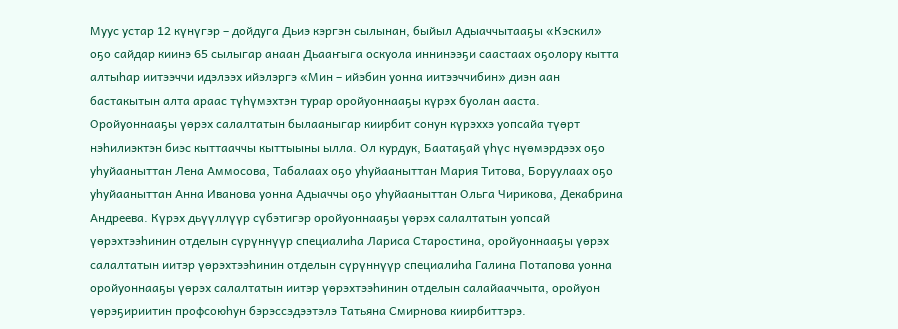Муус устар 12 күнүгэр – дойдуга Дьиэ кэргэн сылынан, быйыл Адыаччытааҕы «Кэскил» оҕо сайдар киинэ 65 сылыгар анаан Дьааҥыга оскуола иннинээҕи саастаах оҕолору кытта алтыһар иитээччи идэлээх ийэлэргэ «Мин – ийэбин уонна иитээччибин» диэн аан бастакытын алта араас түһүмэхтэн турар оройуоннааҕы күрэх буолан ааста.
Оройуоннааҕы үөрэх салалтатын былааныгар киирбит сонун күрэххэ уопсайа түөрт нэһилиэктэн биэс кыттааччы кыттыыны ылла. Ол курдук, Баатаҕай үһүс нүөмэрдээх оҕо уһуйааныттан Лена Аммосова, Табалаах оҕо уһуйааныттан Мария Титова, Боруулаах оҕо уһуйааныттан Анна Иванова уонна Адыаччы оҕо уһуйааныттан Ольга Чирикова, Декабрина Андреева. Күрэх дьүүллүүр сүбэтигэр оройуоннааҕы үөрэх салалтатын уопсай үөрэхтээһинин отделын сүрүннүүр специалиһа Лариса Старостина, оройуоннааҕы үөрэх салалтатын иитэр үөрэхтээһинин отделын сүрүннүүр специалиһа Галина Потапова уонна оройуоннааҕы үөрэх салалтатын иитэр үөрэхтээһинин отделын салайааччыта, оройуон үөрэҕириитин профсоюһун бэрэссэдээтэлэ Татьяна Смирнова киирбиттэрэ.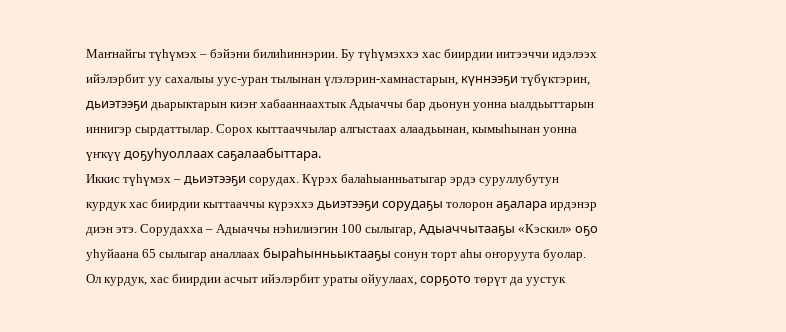Маҥнайгы түһүмэх – бэйэни билиһиннэрии. Бу түһүмэххэ хас биирдии иитээччи идэлээх ийэлэрбит уу сахалыы уус-уран тылынан үлэлэрин-хамнастарын, күннээҕи түбүктэрин, дьиэтээҕи дьарыктарын киэҥ хабааннаахтык Адыаччы бар дьонун уонна ыалдьыттарын иннигэр сырдаттылар. Сорох кыттааччылар алгыстаах алаадьынан, кымыһынан уонна үҥкүү доҕуһуоллаах саҕалаабыттара.
Иккис түһүмэх – дьиэтээҕи сорудах. Күрэх балаһыанньатыгар эрдэ суруллубутун курдук хас биирдии кыттааччы күрэххэ дьиэтээҕи сорудаҕы толорон аҕалара ирдэнэр диэн этэ. Сорудахха – Адыаччы нэһилиэгин 100 сылыгар, Адыаччытааҕы «Кэскил» оҕо уһуйаана 65 сылыгар аналлаах быраһынньыктааҕы сонун торт аһы оҥоруута буолар. Ол курдук, хас биирдии асчыт ийэлэрбит ураты ойуулаах, сорҕото төрүт да уустук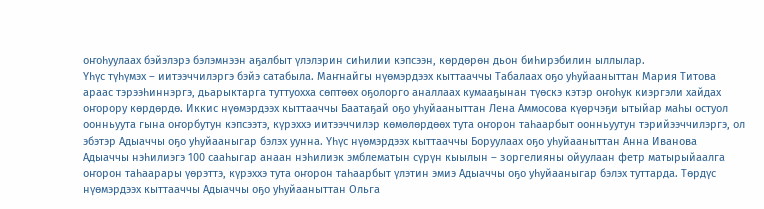оҥоһуулаах бэйэлэрэ бэлэмнээн аҕалбыт үлэлэрин сиһилии кэпсээн, көрдөрөн дьон биһирэбилин ыллылар.
Үһүс түһүмэх – иитээччилэргэ бэйэ сатабыла. Маҥнайгы нүөмэрдээх кыттааччы Табалаах оҕо уһуйааныттан Мария Титова араас тэрээһиннэргэ, дьарыктарга туттуохха сөптөөх оҕолорго аналлаах кумааҕынан түөскэ кэтэр оҥоһук киэргэли хайдах оҥорору көрдөрдө. Иккис нүөмэрдээх кыттааччы Баатаҕай оҕо уһуйааныттан Лена Аммосова күөрчэҕи ытыйар маһы остуол оонньуута гына оҥорбутун кэпсээтэ, күрэххэ иитээччилэр көмөлөрдөөх тута оҥорон таһаарбыт оонньуутун тэрийээччилэргэ, ол эбэтэр Адыаччы оҕо уһуйааныгар бэлэх уунна. Үһүс нүөмэрдээх кыттааччы Боруулаах оҕо уһуйааныттан Анна Иванова Адыаччы нэһилиэгэ 100 сааһыгар анаан нэһилиэк эмблематын сүрүн кыылын – зоргелияны ойуулаан фетр матырыйаалга оҥорон таһаарары үөрэттэ, күрэххэ тута оҥорон таһаарбыт үлэтин эмиэ Адыаччы оҕо уһуйааныгар бэлэх туттарда. Төрдүс нүөмэрдээх кыттааччы Адыаччы оҕо уһуйааныттан Ольга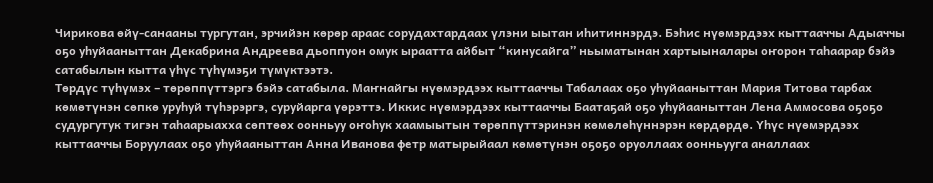Чирикова өйү-санааны тургутан, эрчийэн көрөр араас сорудахтардаах үлэни ыытан иһитиннэрдэ. Бэһис нүөмэрдээх кыттааччы Адыаччы оҕо уһуйааныттан Декабрина Андреева дьоппуон омук ыраатта айбыт “кинусайга” ньыматынан хартыыналары оҥорон таһаарар бэйэ сатабылын кытта үһүс түһүмэҕи түмүктээтэ.
Төрдүс түһүмэх – төрөппүттэргэ бэйэ сатабыла. Маҥнайгы нүөмэрдээх кыттааччы Табалаах оҕо уһуйааныттан Мария Титова тарбах көмөтүнэн сөпкө уруһуй түһэрэргэ, суруйарга үөрэттэ. Иккис нүөмэрдээх кыттааччы Баатаҕай оҕо уһуйааныттан Лена Аммосова оҕоҕо судургутук тигэн таһаарыахха сөптөөх оонньуу оҥоһук хаамыытын төрөппүттэринэн көмөлөһүннэрэн көрдөрдө. Үһүс нүөмэрдээх кыттааччы Боруулаах оҕо уһуйааныттан Анна Иванова фетр матырыйаал көмөтүнэн оҕоҕо оруоллаах оонньууга аналлаах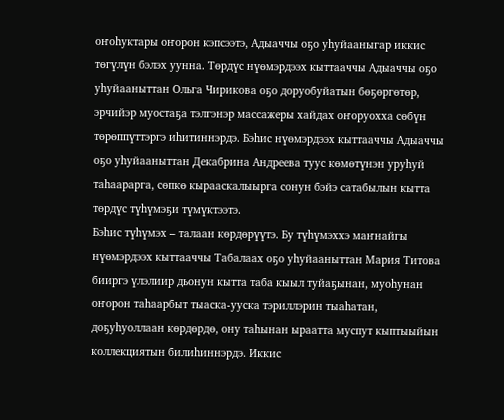оҥоһуктары оҥорон кэпсээтэ, Адыаччы оҕо уһуйааныгар иккис төгүлүн бэлэх уунна. Төрдүс нүөмэрдээх кыттааччы Адыаччы оҕо уһуйааныттан Ольга Чирикова оҕо доруобуйатын бөҕөргөтөр, эрчийэр муостаҕа тэлгэнэр массажеры хайдах оҥоруохха сөбүн төрөппүттэргэ иһитиннэрдэ. Бэһис нүөмэрдээх кыттааччы Адыаччы оҕо уһуйааныттан Декабрина Андреева туус көмөтүнэн уруһуй таһаарарга, сөпкө кырааскалыырга сонун бэйэ сатабылын кытта төрдүс түһүмэҕи түмүктээтэ.
Бэһис түһүмэх – талаан көрдөрүүтэ. Бу түһүмэххэ маҥнайгы нүөмэрдээх кыттааччы Табалаах оҕо уһуйааныттан Мария Титова бииргэ үлэлиир дьонун кытта таба кыыл туйаҕынан, муоһунан оҥорон таһаарбыт тыаска-ууска тэриллэрин тыаһатан, доҕуһуоллаан көрдөрдө, ону таһынан ыраатта муспут кыптыыйын коллекциятын билиһиннэрдэ. Иккис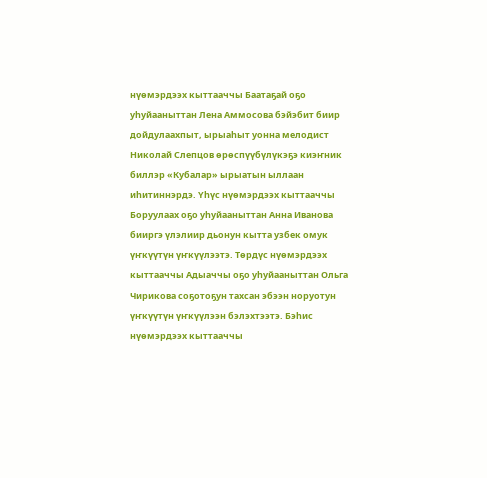нүөмэрдээх кыттааччы Баатаҕай оҕо уһуйааныттан Лена Аммосова бэйэбит биир дойдулаахпыт, ырыаһыт уонна мелодист Николай Слепцов өрөспүүбүлүкэҕэ киэҥник биллэр «Кубалар» ырыатын ыллаан иһитиннэрдэ. Үһүс нүөмэрдээх кыттааччы Боруулаах оҕо уһуйааныттан Анна Иванова бииргэ үлэлиир дьонун кытта узбек омук үҥкүүтүн үҥкүүлээтэ. Төрдүс нүөмэрдээх кыттааччы Адыаччы оҕо уһуйааныттан Ольга Чирикова соҕотоҕун тахсан эбээн норуотун үҥкүүтүн үҥкүүлээн бэлэхтээтэ. Бэһис нүөмэрдээх кыттааччы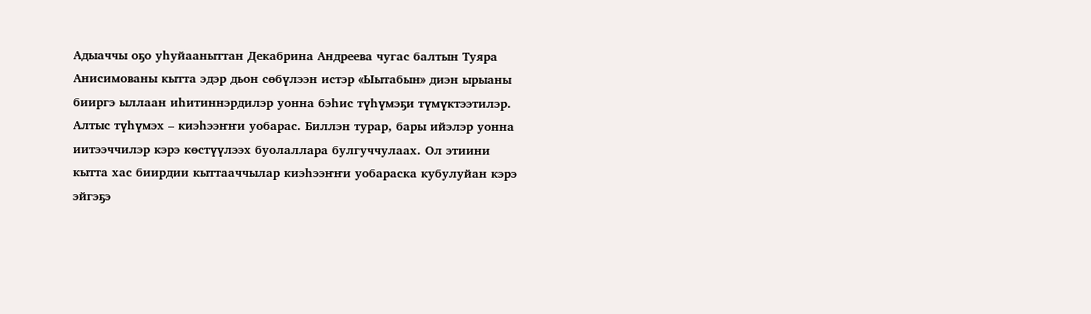Адыаччы оҕо уһуйааныттан Декабрина Андреева чугас балтын Туяра Анисимованы кытта эдэр дьон сөбүлээн истэр «Ыытабын» диэн ырыаны бииргэ ыллаан иһитиннэрдилэр уонна бэһис түһүмэҕи түмүктээтилэр.
Алтыс түһүмэх – киэһээҥҥи уобарас. Биллэн турар, бары ийэлэр уонна иитээччилэр кэрэ көстүүлээх буолаллара булгуччулаах. Ол этиини кытта хас биирдии кыттааччылар киэһээҥҥи уобараска кубулуйан кэрэ эйгэҕэ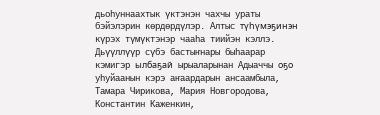дьоһуннаахтык үктэнэн чахчы ураты бэйэлэрин көрдөрдүлэр. Алтыс түһүмэҕинэн күрэх түмүктэнэр чааһа тиийэн кэллэ. Дьүүллүүр сүбэ бастыҥнары быһаарар кэмигэр ылбаҕай ырыаларынан Адыаччы оҕо уһуйаанын кэрэ аҥаардарын ансаамбыла, Тамара Чирикова, Мария Новгородова, Константин Каженкин,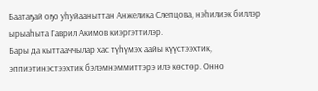Баатаҕай оҕо уһуйааныттан Анжелика Слепцова, нэһилиэк биллэр ырыаһыта Гаврил Акимов киэргэттилэр.
Бары да кыттааччылар хас түһүмэх аайы күүстээхтик, эппиэтинэстээхтик бэлэмнэммиттэрэ илэ көстөр. Онно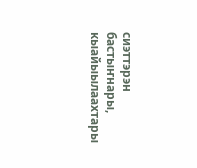сиэттэрэн бастыҥнары, кыайыылаахтары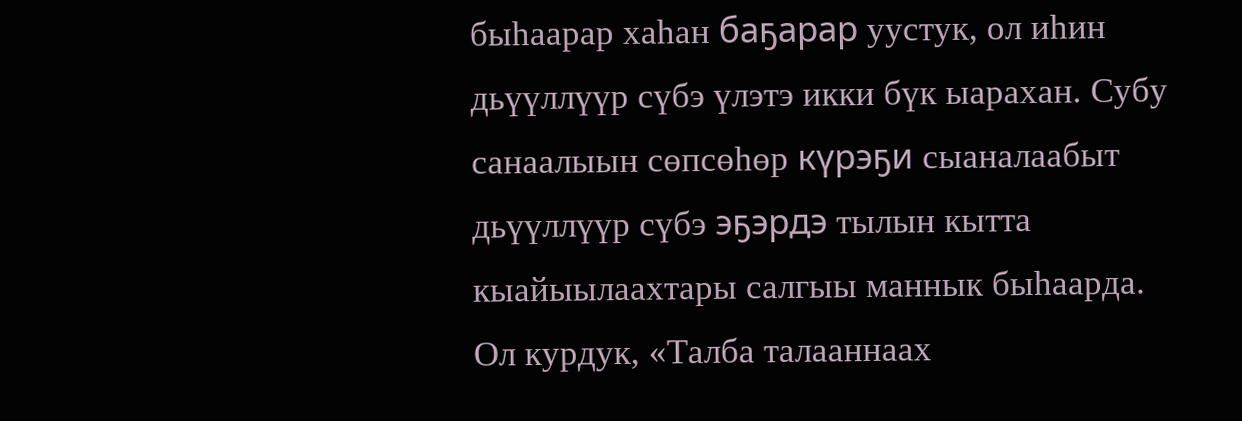быһаарар хаһан баҕарар уустук, ол иһин дьүүллүүр сүбэ үлэтэ икки бүк ыарахан. Субу санаалыын сөпсөһөр күрэҕи сыаналаабыт дьүүллүүр сүбэ эҕэрдэ тылын кытта кыайыылаахтары салгыы маннык быһаарда. Ол курдук, «Талба талааннаах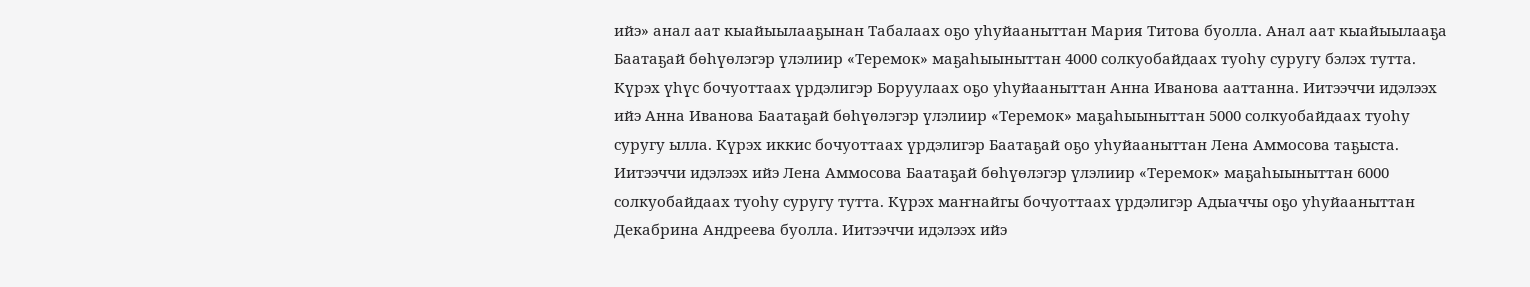ийэ» анал аат кыайыылааҕынан Табалаах оҕо уһуйааныттан Мария Титова буолла. Анал аат кыайыылааҕа Баатаҕай бөһүөлэгэр үлэлиир «Теремок» маҕаһыыныттан 4000 солкуобайдаах туоһу суругу бэлэх тутта. Күрэх үһүс бочуоттаах үрдэлигэр Боруулаах оҕо уһуйааныттан Анна Иванова ааттанна. Иитээччи идэлээх ийэ Анна Иванова Баатаҕай бөһүөлэгэр үлэлиир «Теремок» маҕаһыыныттан 5000 солкуобайдаах туоһу суругу ылла. Күрэх иккис бочуоттаах үрдэлигэр Баатаҕай оҕо уһуйааныттан Лена Аммосова таҕыста. Иитээччи идэлээх ийэ Лена Аммосова Баатаҕай бөһүөлэгэр үлэлиир «Теремок» маҕаһыыныттан 6000 солкуобайдаах туоһу суругу тутта. Күрэх маҥнайгы бочуоттаах үрдэлигэр Адыаччы оҕо уһуйааныттан Декабрина Андреева буолла. Иитээччи идэлээх ийэ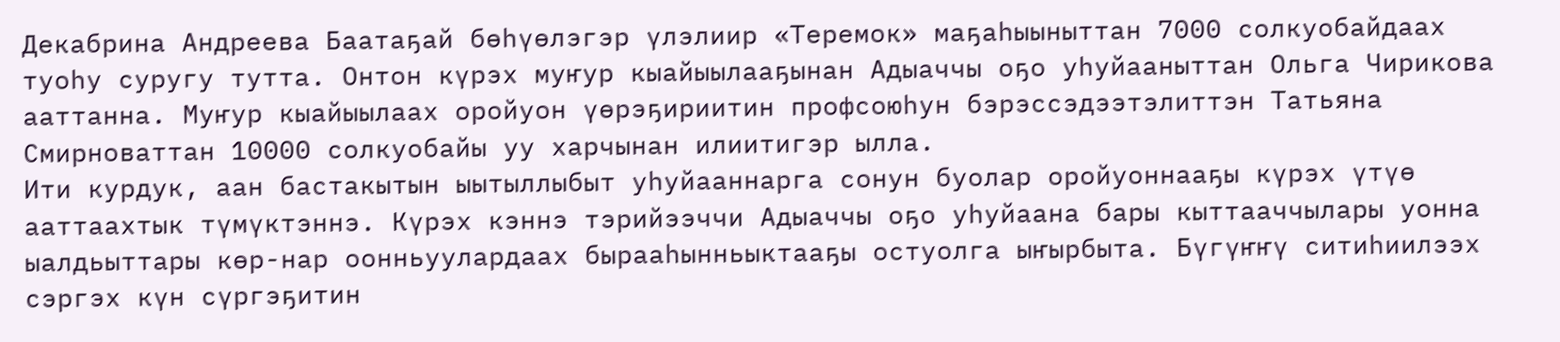Декабрина Андреева Баатаҕай бөһүөлэгэр үлэлиир «Теремок» маҕаһыыныттан 7000 солкуобайдаах туоһу суругу тутта. Онтон күрэх муҥур кыайыылааҕынан Адыаччы оҕо уһуйааныттан Ольга Чирикова ааттанна. Муҥур кыайыылаах оройуон үөрэҕириитин профсоюһун бэрэссэдээтэлиттэн Татьяна Смирноваттан 10000 солкуобайы уу харчынан илиитигэр ылла.
Ити курдук, аан бастакытын ыытыллыбыт уһуйааннарга сонун буолар оройуоннааҕы күрэх үтүө ааттаахтык түмүктэннэ. Күрэх кэннэ тэрийээччи Адыаччы оҕо уһуйаана бары кыттааччылары уонна ыалдьыттары көр-нар оонньуулардаах бырааһынньыктааҕы остуолга ыҥырбыта. Бүгүҥҥү ситиһиилээх сэргэх күн сүргэҕитин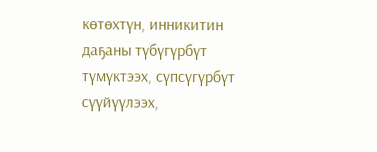көтөхтүн, инникитин даҕаны түбүгүрбүт түмүктээх, сүпсүгүрбүт сүүйүүлээх,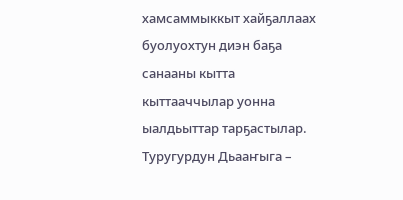хамсаммыккыт хайҕаллаах буолуохтун диэн баҕа санааны кытта кыттааччылар уонна ыалдьыттар тарҕастылар. Туругурдун Дьааҥыга –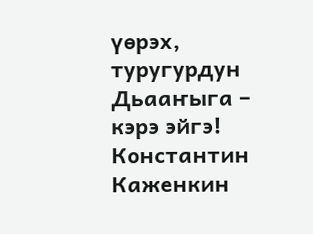үөрэх, туругурдун Дьааҥыга – кэрэ эйгэ!
Константин Каженкин